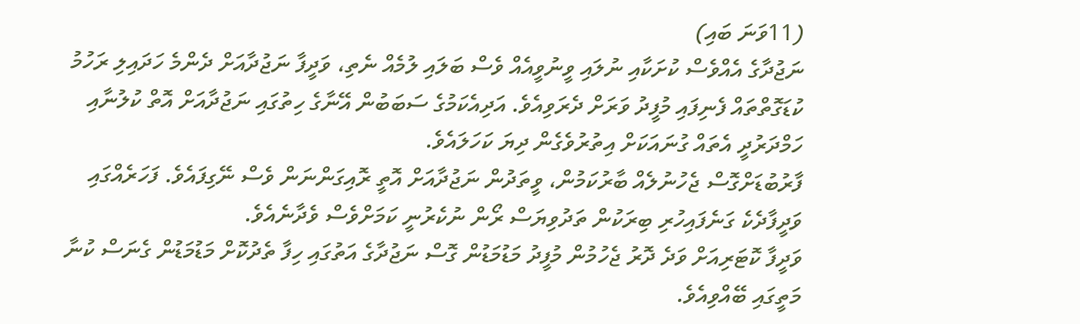(11ވަނަ ބައި)
ނަޖުދާގެ އެއްވެސް ކުށަކާއި ނުލައި ވީނުވީއެއް ވެސް ބަލައި ލުމެއް ނެތި، ވަދީފާ ނަޖުދާއަށް ދެންމެ ހަދައިލި ރަހުމު ކުޑަގޮތްތައް ފެނިފައި މުފީދު ވަރަށް ދެރަވިއެވެ. އަދިއެކަމުގެ ސަބަބުން އޭނާގެ ހިތުގައި ނަޖުދާއަށް އޮތް ކުލުނާއި ހަމްދަރުދީ އެތައް ގުނައަކަށް އިތުރުވެގެން ދިޔަ ކަހަލައެވެ.
ފާރުބުޑަށްގޮސް ޖެހުނުލެއް ބާރުކަމުން، ވީތަދުން ނަޖުދާއަށް އޮތީ ރޮއިގަންނަން ވެސް ނޭގިފައެވެ. ފަހަރެއްގައި ވަދީފާދެކެ ގަނެފައިހުރި ބިރަކުން ތަދުވިޔަސް ރޯން ނުކެރުނީ ކަމަށްވެސް ވެދާނެއެވެ.
ވަދީފާ ކޮޓަރިއަށް ވަދެ ދޮރު ޖެހުމުން މުފީދު މަޑުމަޑުން ގޮސް ނަޖުދާގެ އަތުގައި ހިފާ ތެދުކޮށް މަޑުމަޑުން ގެނަސް ކުނާ މަތީގައި ބޭއްވިއެވެ.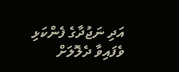އަދި ނަޖުދާގެ ފެންކަޅި ވެފައިވާ ދެލޮލަށް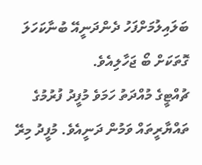ބަލައިލުމަށްފަހު ދެންދަނީއޭ ބުނާކަހަލަ ގޮތަކަށް ބޯ ޖަހާލިއެވެ.
ޗުއްޓީގެ މުއްދަތު ހަމަވެ މުފީދު ފުރުމުގެ ތައްޔާރީތައް ވަމުން ދަނީއެވެ. މުފީދު މިރޭ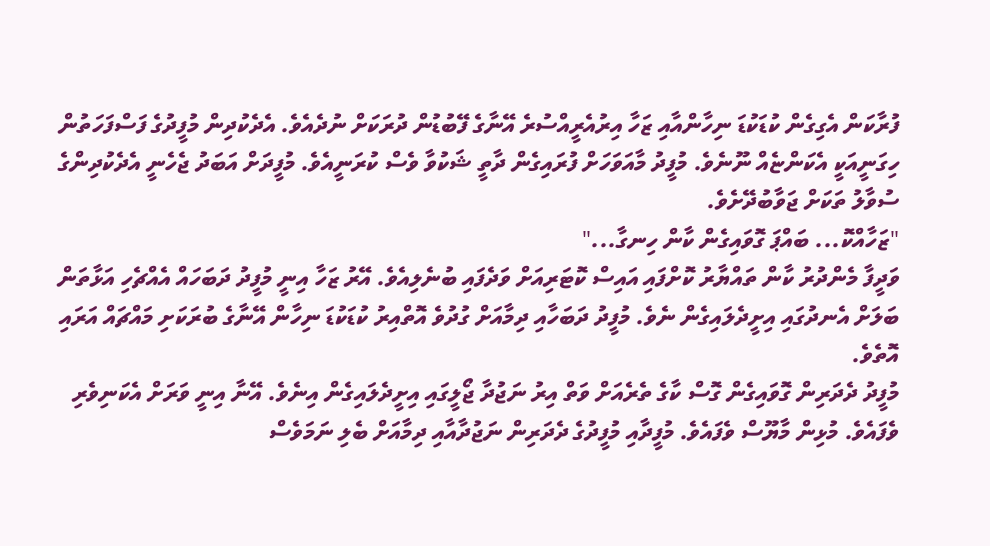ފުރާކަން އެގިގެން ކުޑަކުޑަ ނިހާންއާއި ޒަހާ އިރުއެރީއްސުރެ އޭނާގެ ފޭބުޑުން ދުރަކަށް ނުދެއެވެ. އެދެކުދިން މުފީދުގެ ފަސްފަހަތުން ހިގަނީއަކީ އެކަންޏެއް ނޫނެވެ. މުފީދު މާއަވަހަށް ފުރައިގެން ދާތީ ޝަކުވާ ވެސް ކުރަނީއެވެ. މުފީދަށް އަބަދު ޖެހެނީ އެދެކުދިންގެ ސުވާލު ތަކަށް ޖަވާބުދޭށެވެ.
"ޒަހާއްކޮ... ބައްޕަ ގޮވައިގެން ކާން ހިނގާ..."
ވަދީފާ މެންދުރު ކާން ތައްޔާރު ކޮށްފައި އައިސް ކޮޓަރިއަށް ވަދެފައި ބުނެލިއެވެ. އޭރު ޒަހާ އިނީ މުފީދު ދަބަހައް އެއްޗެހި އަޅާތަން ބަލަށް އެނދުގައި އިށީދެލައިގެން ނެވެ. މުފީދު ދަބަހާއި ދިމާއަށް ގުދުވެ އޮތްއިރު ކުޑަކުޑަ ނިހާން އޭނާގެ ބުރަކަށި މައްޗައް އަރައި އޮތެވެ.
މުފީދު ދެދަރިން ގޮވައިގެން ގޮސް ކާގެ ތެރެއަށް ވަތް އިރު ނަޖުދާ ޖޯލީގައި އިށީދެލައިގެން އިނެވެ. އޭނާ އިނީ ވަރަށް އެކަނިވެރި ވެފައެވެ. މުޅިން މާޔޫސް ވެފައެވެ. މުފީދާއި މުފީދުގެ ދެދަރިން ނަޖުދާއާއި ދިމާއަށް ބެލި ނަމަވެސް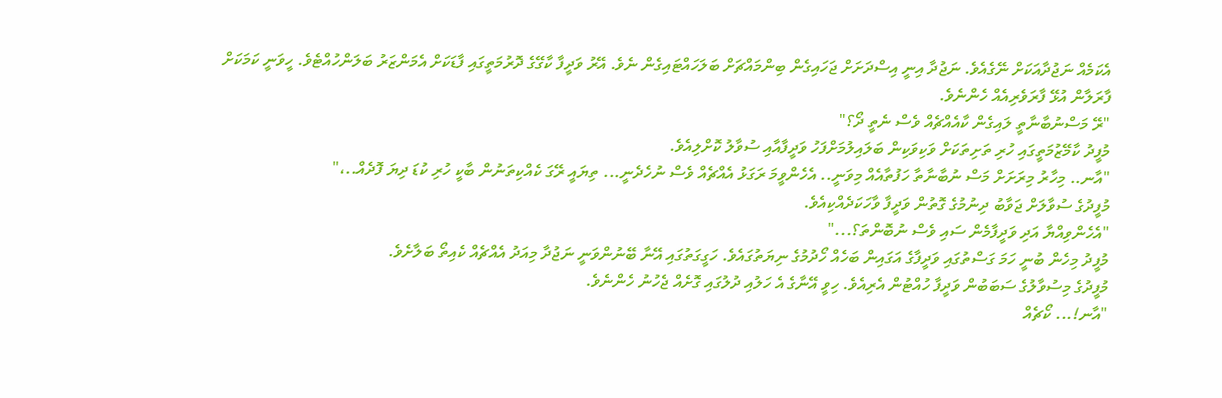އެކަމެއް ނަޖުދާއަކަށް ނޭގެއެވެ. ނަޖުދާ އިނީ އިސްދަށަށް ޖަހައިގެން ބިންމައްޗަށް ބަލަހައްޓައިގެން ނެވެ. އޭރު ވަދީފާ ކާގޭގެ ދޮރުމަތީގައި ފާޑަކަށް އެމަންޒަރު ބަލަންހުއްޓެވެ. ހީވަނީ ކަމަކަށް ފާރަލާން އުޅޭ ފާރަވެރިއެއް ހެންނެވެ.
"ރޭ މަސްނުބާނާތީ ލައިގެން ކާއެއްޗެއް ވެސް ނެތީ ދޯ؟"
މުފީދު ކާމޭޒުމަތީގައި ހުރި ތަށިތަކަށް ވަކިވަކިން ބަލައިލުމަށްފަހު ވަދީފާއާއި ސުވާލު ކޮށްލިއެވެ.
"އާނ.. މިހާރު މިރަށަށް މަސް ނުބާނާތާ ހަފުތާއެއް މިވަނީ.. އެހެންވީމަ ރަގަޅު އެއްޗެއް ވެސް ނުހެދެނީ... ތިޔައީ ރޭގަ ކެއްކިތަނުން ބާކީ ހުރި ކުޑަ ދިޔަ ފޮދެއް..،"
މުފީދުގެ ސުވާލަށް ޖަވާބު ދިނުމުގެ ގޮތުން ވަދީފާ ވާހަކަދެއްކިއެވެ.
"އެހެންވިއްޔާ އަދި ވަދީފާމެން ސައި ވެސް ނުބޮންތަ؟..."
މުފީދު މިހެން ބުނީ ހަމަ ގަސްތުގައި ވަދީފާގެ އަގައިން ބަހެއް ހޯދުމުގެ ނިޔަތުގައެވެ. ހަގީގަތުގައި އޭނާ ބޭނުންވަނީ ނަޖުދާ މިއަދު އެއްޗެއް ކެއިތޯ ބަލާށެވެ.
މުފީދުގެ މިސުވާލުގެ ސަބަބުން ވަދީފާ ހުއްޓުން އެރިއެވެ. ހިވީ އޭނާގެ އެ ހަލުއި ދުލުގައި ގޮށެއް ޖެހުނު ހެންނެވެ.
"އާނ!... ކޯޗެއް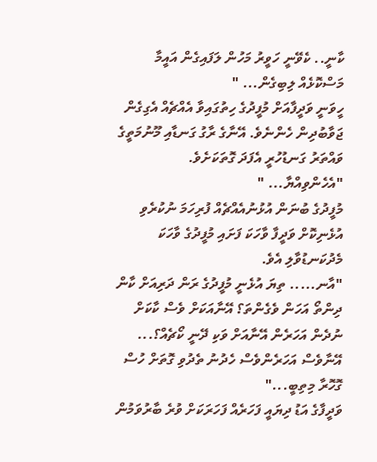ކާނީ.. ކެވޭނީ ހަވީރު މަހުން ލަފައިގެން އައީމާ މަސްކޮޅެއް ލިބިގެން... "
ހީވަނީ ވަދީފާއަށް މުފީދުގެ ހިތުގައިވާ އެއްޗެއް އެގިގެން ޖަވާބުދިން ހެންނެވެ. އޭނާގެ ރާގު ގަނޑާއި މޫނުމަތީގެ ވައްތަރު ގަނޑުހުރީ އެފަދަ ގޮތަކަށެވެ.
"އެހެންވިއްޔާ... "
މުފީދުގެ ބުނަން އުޅުނުއެއްޗެއް ފުރިހަމަ ނުކުރެވި އުޅެނިކޮށް ވަދީފާ ވާހަކަ ފަށައި މުފީދުގެ ވާހަކަ މެދުކަނޑުވާލި އެވެ.
"އާނ..... ތިޔަ އުޅެނީ މުފީދުގެ ރަން ދަރިއަށް ކާން ދިންތޯ އަހަން ވެގެންތަ؟ އޭނާއަކަށް ވެސް ކާކަށް ނުދެން އަހަރެން އޭނާއަށް ވަކި ދޭނީ ކޯޗެއް؟... އޭނާވެސް އަހަރެންވެސް ހެދުނު ތެދުވި ގޮތަށް ހުސް ގޮހޮރާ މިތިބީ..."
ވަދީފާގެ އަޑު ދިޔައީ ފަހަރެއް ފަހަރަކަށް ވުރެ ބާރުވަމުން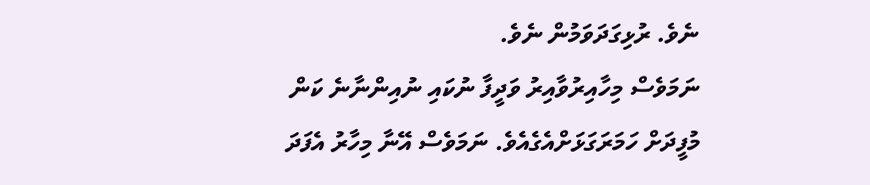ނެވެ. ރުޅިގަދަވަމުން ނެވެ.
ނަމަވެސް މިހާއިރުވާއިރު ވަދީފާ ނުކައި ނުއިންނާނެ ކަން މުފީދަށް ހަމަރަގަޅަށްއެގެއެވެ. ނަމަވެސް އޭނާ މިހާރު އެފަދަ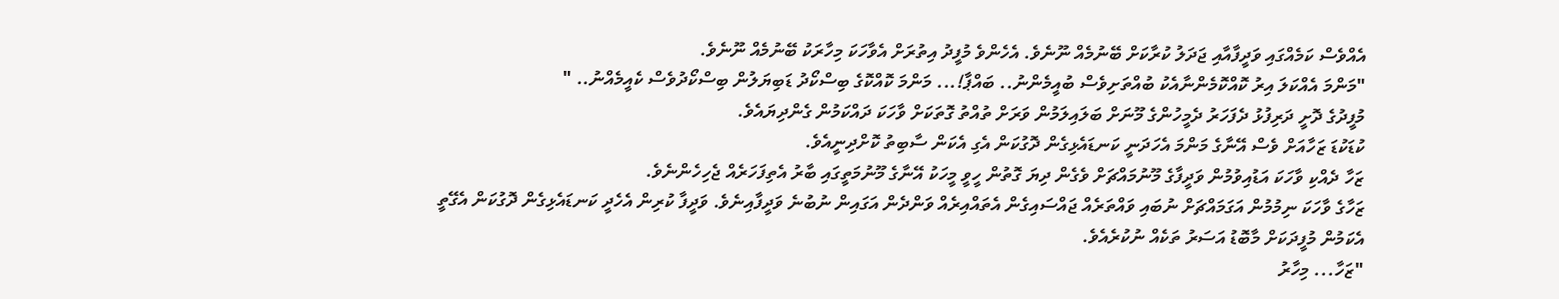އެއްވެސް ކަމެއްގައި ވަދީފާއާއި ޖަދަލު ކުރާކަށް ބޭނުމެއް ނޫނެވެ. އެހެންވެ މުފީދު އިތުރަށް އެވާހަކަ މިހާރަކު ބޭނުމެއް ނޫނެވެ.
"މަންމަ އެއްކަލަ އިރު ކޮއްކޮމެންނާއެކު ބުއްތަށިވެސް ބުއީމެންނު.. ބައްޕާ!... މަންމަ ކޮއްކޮގެ ބިސްކޯދު ޑަބިޔަލުން ބިސްކޯދުވެސް ކެއީމެއްނު.. "
މުފީދުގެ ދޮށީ ދަރިފުޅު ދެފަހަރު ދެމީހުންގެ މޫނަށް ބަލައިލަމުން ވަރަށް ތުއްތު ގޮތަކަށް ވާހަކަ ދައްކަމުން ގެންދިޔައެވެ.
ކުޑަކުޑަ ޒަހާއަށް ވެސް އޭނާގެ މަންމަ އެހަދަނީ ކަނޑައެޅިގެން ދޮގުކަން އެގި އެކަން ސާބިތު ކޮށްދިނީއެވެ.
ޒަހާ ދެއްކި ވާހަކަ އަޑުއިވުމުން ވަދީފާގެ މޫނުމައްޗަށް ވެގެން ދިޔަ ގޮތުން ހީވީ މީހަކު އޭނާގެ މޫނުމަތީގައި ބާރު އެތިފަހަރެއް ޖެހިހެންނެވެ.
ޒަހާގެ ވާހަކަ ނިމުމުން އަގަމައްޗަށް ނުބައި ވައްތަރެއް ޖައްސައިގެން އެތައްއިރެއް ވަންދެން އަގައިން ނުބުނެ ވަދީފާއިނެވެ. ވަދީފާ ކުރިން އެހެދީ ކަނޑައެޅިގެން ދޮގުކަން އެގޭތީ އެކަމުން މުފީދަކަށް މާބޮޑު އަސަރު ތަކެއް ނުކުރެއެވެ.
"ޒަހާ... މިހާރު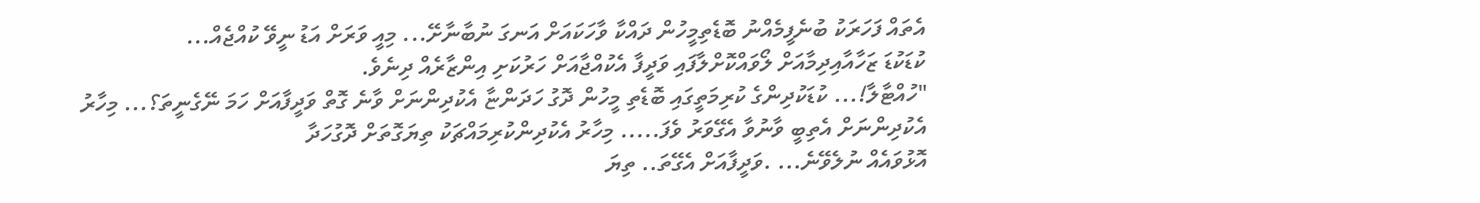އެތައް ފަހަރަކު ބުނެފީމެއްނު ބޮޑެތިމީހުން ދައްކާ ވާހަކައަށް އަނގަ ނުބާނާށޭ... މިއީ ވަރަށް އަޑު ނީވޭ ކުއްޖެއް...
ކުޑަކުޑަ ޒަހާއާއިދިމާއަށް ލޯވައްކޮށްލާފައި ވަދީފާ އެކުއްޖާއަށް ހަރުކަށި އިންޒާރެއް ދިނެވެ.
"ހުއްޓާލާ!... ކުޑަކުދިންގެ ކުރިމަތީގައި ބޮޑެތި މީހުން ދޮގު ހަދަންޏާ އެކުދިންނަށް ވާނެ ގޮތް ވަދީފާއަށް ހަމަ ނޭގެނީތަ؟... މިހާރު އެކުދިންނަށް އެތިބީ ވާނުވާ އެގޭވަރު ވެފަ..... މިހާރު އެކުދިންކުރިމައްޗަކު ތިޔަގޮތަށް ދޮގުހަދާ
އޮޅުވައެއް ނުލެވޭނެ... .ވަދީފާއަށް އެގޭތަ.. ތިޔަ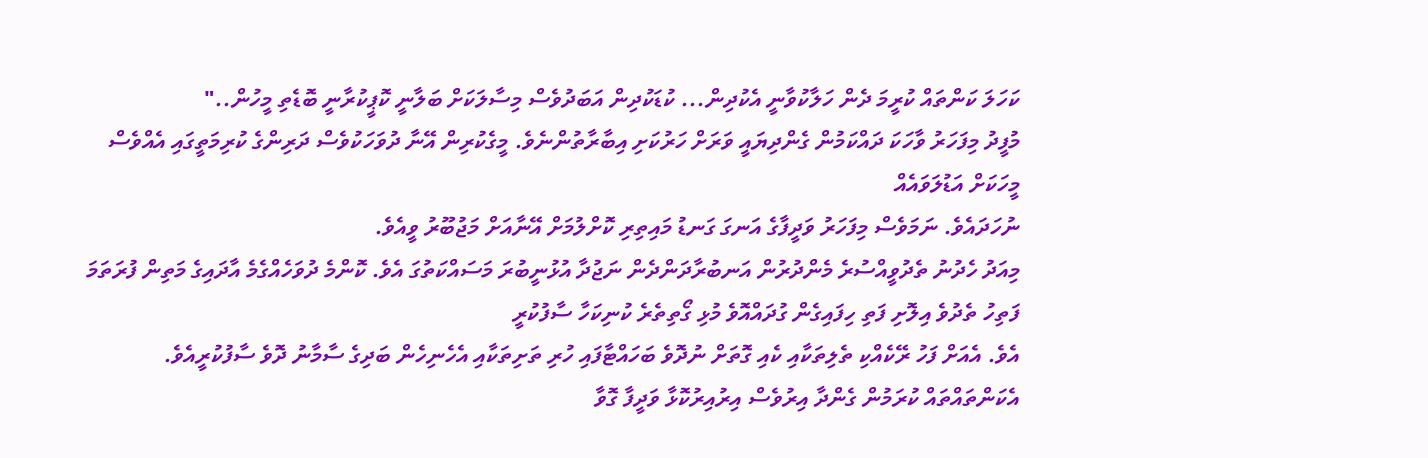ކަހަލަ ކަންތައް ކުރީމަ ދެން ހަލާކުވާނީ އެކުދިން... ކުޑަކުދިން އަބަދުވެސް މިސާލަކަށް ބަލާނީ ކޮޕީކުރާނީ ބޮޑެތި މީހުން.."
މުފީދު މިފަހަރު ވާހަކަ ދައްކަމުން ގެންދިޔައީ ވަރަށް ހަރުކަށި އިބާރާތުންނެވެ. މީގެކުރިން އޭނާ ދުވަހަކުވެސް ދަރިންގެ ކުރިމަތީގައި އެއްވެސް މީހަކަށް އަޑުލަވައެއް
ނުހަދައެވެ. ނަމަވެސް މިފަހަރު ވަދީފާގެ އަނގަ ގަނޑު މައިތިރި ކޮށްލުމަށް އޭނާއަށް މަޖުބޫރު ވީއެވެ.
މިއަދު ހެދުނު ތެދުވީއްސުރެ މެންދުރުން އަނބުރާދަންދެން ނަޖުދާ އުޅުނީބުރަ މަސައްކަތުގަ އެވެ. ކޮންމެ ދުވަހެއްގެމެ އާދައިގެ މަތިން ފުރަތަމަ ފަތިހު ތެދުވެ އިލޮށި ފަތި ހިފައިގެން ގުދައްއޮވެ މުޅި ގޯތިތެރެ ކުނިކަހާ ސާފުކުރީ
އެވެ. އެއަށް ފަހު ރޭކެއްކި ތެލިތަކާއި ކެއި ގޮތަށް ނުދޮވެ ބަހައްޓާފައި ހުރި ތަށިތަކާއި އެހެނިހެން ބަދިގެ ސާމާނު ދޮވެ ސާފުކުރީއެވެ. އެކަންތައްތައް ކުރަމުން ގެންދާ އިރުވެސް އިރުއިރުކޮޅާ ވަދީފާ ގޮވާ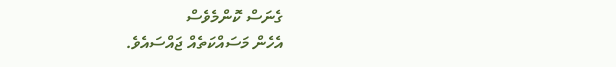ގެނަސް ކޮންމެވެސް
އެހެން މަސައްކަތެއް ޖައްސައެވެ.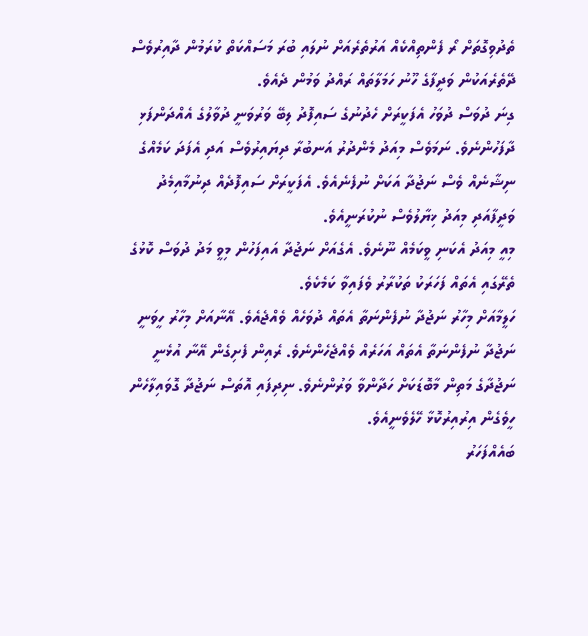ތެދުވިގޮތަށް ރޯ ފެންތިއްކެއް އަރުތެރެއަށް ނުލައި ބުރަ މަސައްކަތް ކުރަމުން ދާއިރުވެސް ދޭތެރެއަކުން ވަދީފާގެ ހޫނު ހަމަލާތައް ރައްދު ވަމުން ދެއެވެ.
ގިނަ ދުވަސް ދުވަހު އެފަކީރަށް ހެދުނުގެ ސައިފޮދު ލިބޭ ވަރުވަނީ ދުވާލުގެ އެއްދަންފަޅި ދާފަހުންނެވެ. ނަމަވެސް މިއަދު މެންދުރު އަނބުރާ ދިޔައިރުވެސް އަދި އެފަދަ ކަމެއްގެ ނިޝާނެއް ވެސް ނަޖުދާ އަކަށް ނުފެނެއެވެ. އެފަކީރަށް ސައިފޮދެއް ދިނުމާއިމެދު ވަދީފާއަދި މިއަދު ޚިޔާލުވެސް ނުކުރަނީއެވެ.
މިއީ މިއަދު އެކަނި ވީކަމެއް ނޫނެވެ. އެގެއަށް ނަޖުދާ އައިފަހުން މިވީ މަދު ދުވަސް ކޮޅުގެ ތެރޭގައި އެތައް ފަހަރަކު ތަކުރާރު ވެފައިވާ ކަމެކެވެ.
ހަލީމާއަށް މިހާރު ނަޖުދާ ނުފެންނަތާ އެތައް ދުވަހެއް ވެއްޖެއެވެ. އޭނާއަށް މިހާރު ހީވަނީ ނަޖުދާ ނުފެންނަތާ އެތައް އަހަރެއް ވެއްޖެހެންނެވެ. ރެއިން ފެށިގެން އޭނާ އުޅެނީ ނަޖުދާގެ މަތިން މާބޮޑަކަށް ހަދާންވާ ވަރުންނެވެ. ނިދިފައި އޮތަސް ނަޖުދާ ގޮވައިލާހެން ހީވެގެން އިރުއިރުކޮޅާ ހޭލެވެނީއެވެ.
ބައެއްފަހަރު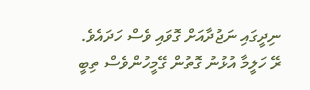ނިދީގައި ނަޖުދާއަށް ގޮވައި ވެސް ހަދައެވެ. ރޭ ހަލީމާ އުޅުނު ގޮތުން ގޭމީހުންވެސް ތިބީ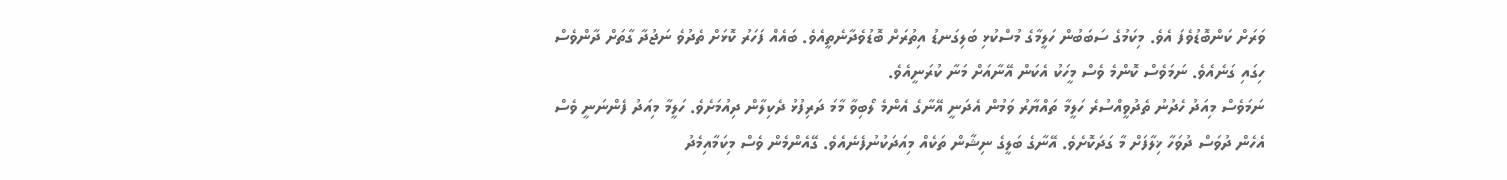ވަރަށް ކަންބޮޑުވެފަ އެވެ. މިކަމުގެ ސަބަބުން ހަލީމާގެ މުސްކުޅި ބަލިގަނޑު އިތުރަށް ބޮޑުވެދާނެތީއެވެ. ބައެއް ފަހަރު ކޮޅަށް ތެދުވެ ނަޖުދާ ގާތަށް ދާންވެސް ހިގައި ގަނެއެވެ. ނަމަވެސް ކޮންމެ ވެސް މީހަކު އެކަން އޭނާއަށް މަނާ ކުރަނީއެވެ.
ނަމަވެސް މިއަދު ހެދުނު ތެދުވީއްސުރެ ހަލީމާ ތައްޔާރު ވަމުން އެދަނީ އޭނާގެ އެންމެ ލޯބިވާ މާމަ ދަރިފުޅު ދެކިލާން ދިއުމަށެވެ. ހަލީމާ މިއަދު ފެންނަނީ ވެސް އެހެން ދުވަސް ދުވަހާ ޚިލާފަށް މާ ގަދަކޮށެވެ. އޭނާގެ ބަލީގެ ނިޝާން ތަކެއް މިއަދަކުނުފެނެއެވެ. ގޭއެންމެން ވެސް މިކަމާއިމެދު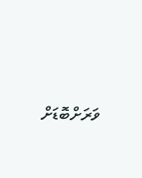ވަރަށްބޮޑަށް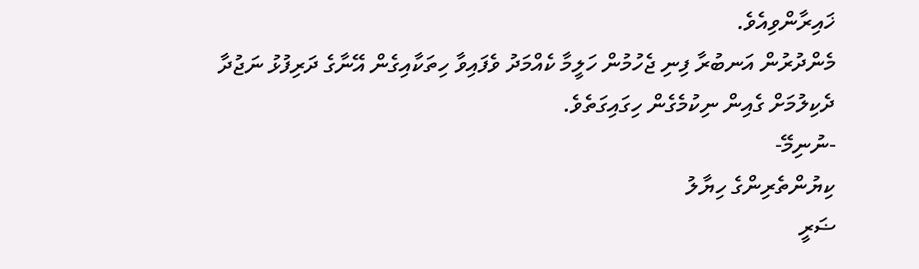ޚައިރާންވިއެވެ.
މެންދުރުން އަނބުރާ ފިނި ޖެހުމުން ހަލީމާ ކެއްމަދު ވެފައިވާ ހިތަކާއިގެން އޭނާގެ ދަރިފުޅު ނަޖުދާ ދެކިލުމަށް ގެއިން ނިކުމެގެން ހިގައިގަތެވެ.
-ނުނިމޭ-
ކިޔުންތެރިންގެ ހިޔާލު
ޟަރީ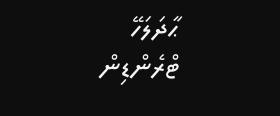ޙާދަލަހޭ
ޓްރެންޑިން